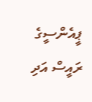ޕީއެންސީގެ ރައީސް އަދި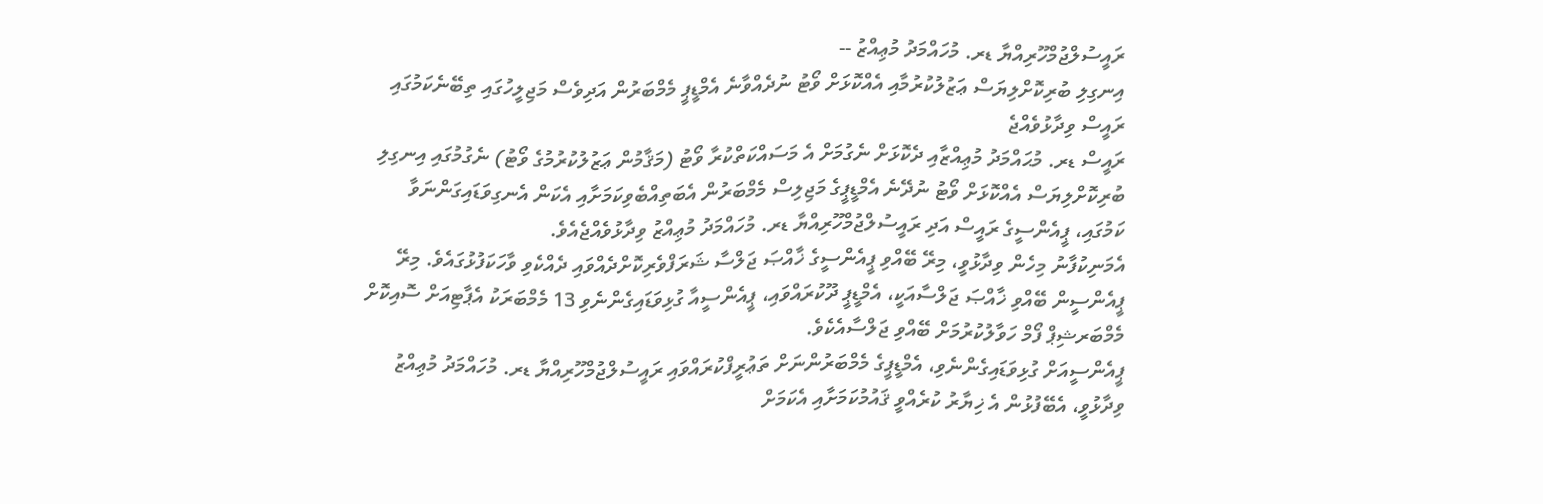ރައީސުލްޖުމްހޫރިއްޔާ ޑރ. މުހައްމަދު މުޢިއްޒު --
އިނގިލި ބުރިކޮށްލިޔަސް ޢަޒުލުކުރުމާއި އެއްކޮޅަށް ވޯޓު ނުދެއްވާނެ އެމްޑީޕީ މެމްބަރުން އަދިވެސް މަޖިލީހުގައި ތިބޭނެކަމުގައި ރައީސް ވިދާޅުވެއްޖެ
ރައީސް ޑރ. މުޙައްމަދު މުޢިއްޒާއި ދެކޮޅަށް ނެގުމަށް އެ މަސައްކަތްކުރާ ވޯޓު (މަޤާމުން ޢަޒުލުކުރުމުގެ ވޯޓު) ނެގުމުގައި އިނގިލި ބުރިކޮށްލިޔަސް އެއްކޮޅަށް ވޯޓު ނުދޭނެ އެމްޑީޕީގެ މަޖިލިސް މެމްބަރުން އެބަތިއްބެވިކަމަށާއި އެކަން އެނގިވަޑައިގަންނަވާ ކަމުގައި، ޕީއެންސީގެ ރައީސް އަދި ރައީސުލްޖުމްހޫރިއްޔާ ޑރ. މުހައްމަދު މުޢިއްޒު ވިދާޅުވެއްޖެއެވެ.
އެމަނިކުފާނު މިހެން ވިދާޅުވީ، މިރޭ ބޭއްވި ޕީއެންސީގެ ޚާއްޞަ ޖަލްސާ ޝަރަފްވެރިކޮށްދެއްވައި ދެއްކެވި ވާހަކަފުޅުގައެވެ. މިރޭ ޕީއެންސީން ބޭއްވި ޚާއްޞަ ޖަލްސާއަކީ، އެމްޑީޕީ ދޫކުރައްވައި، ޕީއެންސީއާ ގުޅިވަޑައިގެންނެވި 13 މެމްބަރަކު އެޕާޓިއަށް ސޮއިކޮށް މެމްބަރޝިޕް ފޯމް ހަވާލުކުރުމަށް ބޭއްވި ޖަލްސާއެކެވެ.
ޕީއެންސީއަށް ގުޅިވަޑައިގެންނެވި، އެމްޑީޕީގެ މެމްބަރުންނަށް ތަޢުރީފްކުރައްވައި ރައީސުލްޖުމްހޫރިއްޔާ ޑރ. މުހައްމަދު މުޢިއްޒު ވިދާޅުވީ، އެބޭފުޅުން އެ ޚިޔާރު ކުރެއްވީ ޤައުމުކަމަށާއި އެކަމަށް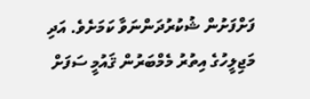ފަށްފަށުން ޝުކުރުދަންނަވާ ކަމަށެވެ. އަދި މަޖިލީހުގެ އިތުރު މެމްބަރުން ޤައުމީ ސަފަށް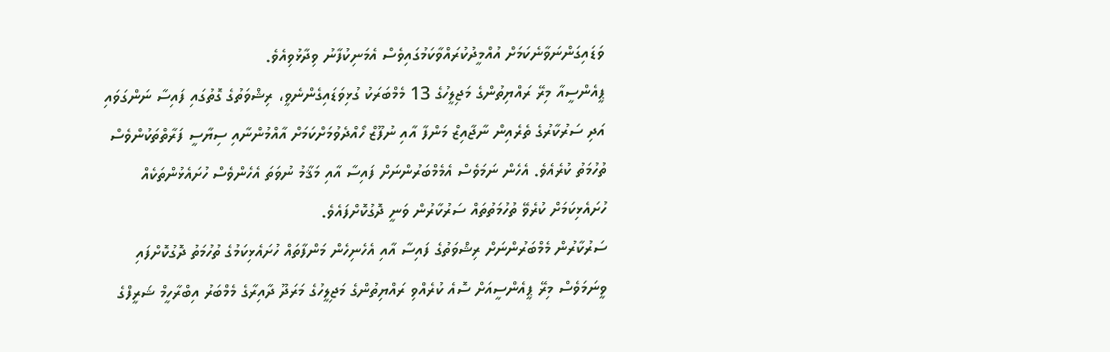ވަޑައިގަންނަވާނެކަމަށް އުއްމީދުކުރައްވާކަމުގައިވެސް އެމަނިކުފާނު ވިދާޅުވިއެވެ.
ޕީއެންސީއާ މިރޭ ރައްޔިތުންގެ މަޖިލީހުގެ 13 މެމްބަރަކު ގުޅިވަޑައިގެންނެވީ، ރިޝްވަތުގެ ގޮތުގައި ފައިސާ ނަންގަވައި އަދި ސަރުކާރުގެ ތެރެއިން ނާޖާއިޒް މަންފާ އާއި ނުފޫޒް ހޯއްދެވުމަށްކަމަށް އާއްމުންނާއި ސިޔާސީ ފަރާތްތަކުންވެސް ތުހުމަތު ކުރެއެވެ. އެހެން ނަމަވެސް އެމެމްބަރުންނަށް ފައިސާ އާއި މަޤާމު ނުވަތަ އެހެންވެސް ހުށައެޅުންތަކެއް ހުށައެޅިކަމަށް ކުރެވޭ ތުހުމަތުތައް ސަރުކާރުން ވަނީ ދޮގުކޮށްފައެވެ.
ސަރުކާރުން މެމްބަރުންނަށް ރިޝްވަތުގެ ފައިސާ އާއި އެހެނިހެން މަންފާތައް ހުށައެޅިކަމުގެ ތުހުމަތު ދޮގުކޮށްފައި ވީނަމަވެސް މިރޭ ޕީއެންސީއަށް ސޮއެ ކުރެއްވި ރައްޔިތުންގެ މަޖިލީހުގެ މަރަދޫ ދާއިރާގެ މެމްބަރު އިބްރާހީމް ޝަރީފްގެ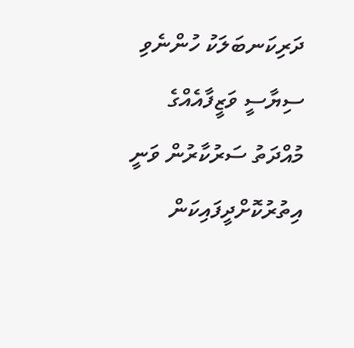ދަރިކަނބަލަކު ހުންނެވި ސިޔާސީ ވަޒީފާއެއްގެ މުއްދަތު ސަރުކާރުން ވަނީ އިތުރުކޮށްދީފައިކަން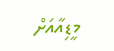މީޑިއާއަށް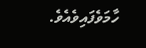ހާމަވެފައިވެއެވެ.